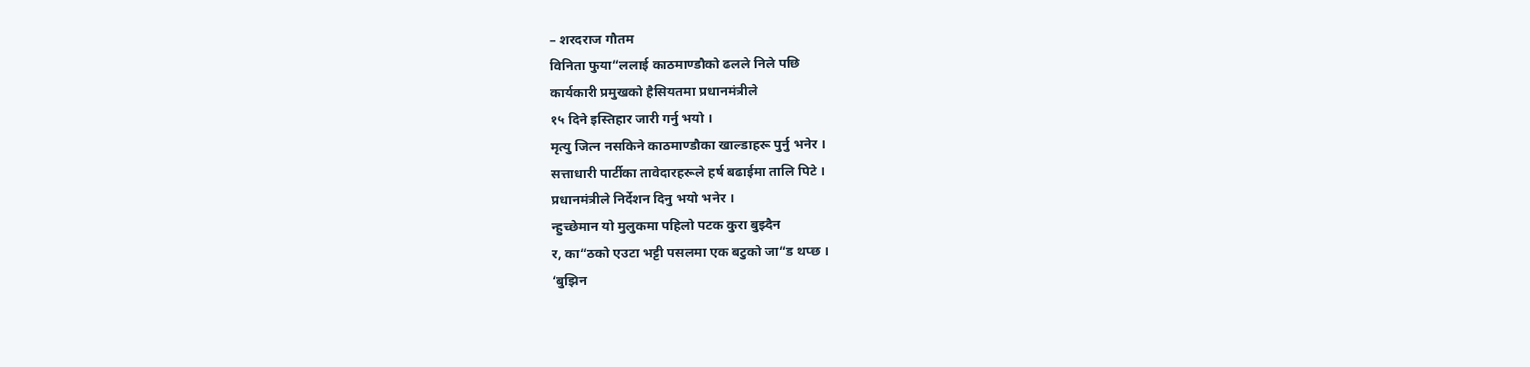– शरदराज गौतम
विनिता फुया“ललाई काठमाण्डौको ढलले निले पछि
कार्यकारी प्रमुखको हैसियतमा प्रधानमंत्रीले
१५ दिने इस्तिहार जारी गर्नु भयो ।
मृत्यु जित्न नसकिने काठमाण्डौका खाल्डाहरू पुर्नु भनेर ।
सत्ताधारी पार्टीका तावेदारहरूले हर्ष बढाईमा तालि पिटे ।
प्रधानमंत्रीले निर्देशन दिनु भयो भनेर ।
न्हुच्छेमान यो मुलुकमा पहिलो पटक कुरा बुझ्दैन
र, का“ठको एउटा भट्टी पसलमा एक बटुको जा“ड थप्छ ।
‘बुझिन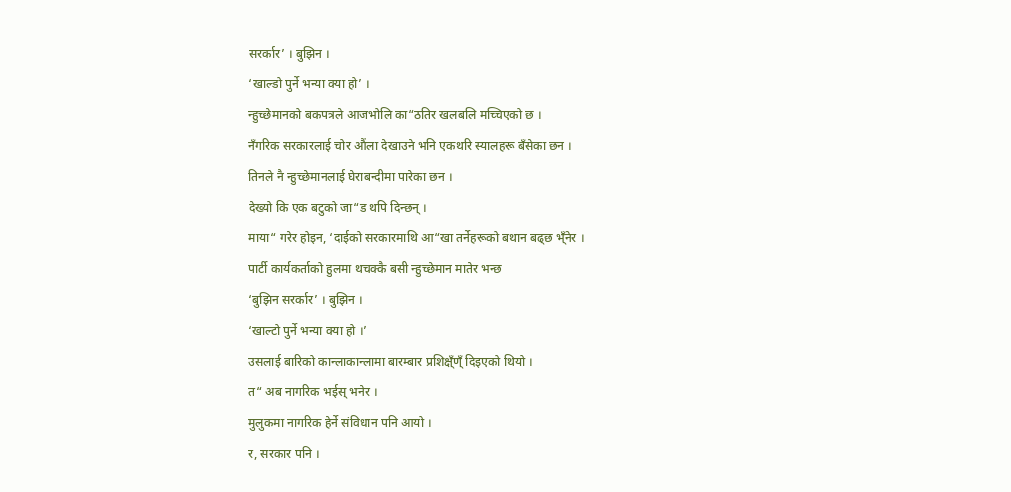सरर्कार’ । बुझिन ।
‘खाल्डो पुर्ने भन्या क्या हो’ ।
न्हुच्छेमानको बकपत्रले आजभोलि का“ठतिर खलबलि मच्चिएको छ ।
नँगरिक सरकारलाई चोर औंला देखाउने भनि एकथरि स्यालहरू बँसेका छन ।
तिनले नै न्हुच्छेमानलाई घेराबन्दीमा पारेका छन ।
देख्यो कि एक बटुको जा“ड थपि दिन्छन् ।
माया“ गरेर होइन, ‘दाईको सरकारमाथि आ“खा तर्नेहरूको बथान बढ्छ भ्ँनेर ।
पार्टी कार्यकर्ताको हुलमा थचक्कै बसी न्हुच्छेमान मातेर भन्छ
‘बुझिन सरर्कार’ । बुझिन ।
‘खाल्टो पुर्ने भन्या क्या हो ।’
उसलाई बारिको कान्लाकान्लामा बारम्बार प्रशिक्ष्ँण्ँ दिइएको थियो ।
त“ अब नागरिक भईस् भनेर ।
मुलुकमा नागरिक हेर्ने संविधान पनि आयो ।
र, सरकार पनि ।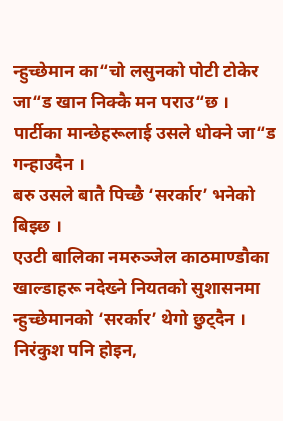न्हुच्छेमान का“चो लसुनको पोटी टोकेर जा“ड खान निक्कै मन पराउ“छ ।
पार्टीका मान्छेहरूलाई उसले धोक्ने जा“ड गन्हाउदैन ।
बरु उसले बातै पिच्छै ‘सरर्कार’ भनेको बिझ्छ ।
एउटी बालिका नमरुञ्जेल काठमाण्डौका खाल्डाहरू नदेख्ने नियतको सुशासनमा
न्हुच्छेमानको ‘सरर्कार’ थेगो छुट्दैन ।
निरंकुश पनि होइन,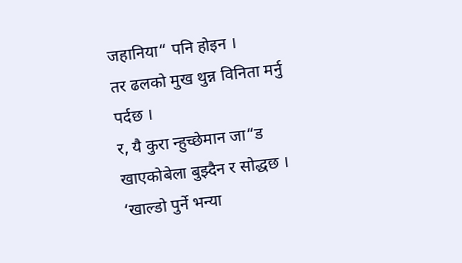जहानिया“ पनि होइन ।
तर ढलको मुख थुन्न विनिता मर्नु पर्दछ ।
र, यै कुरा न्हुच्छेमान जा“ड खाएकोबेला बुझ्दैन र सोद्धछ ।
‘खाल्डो पुर्ने भन्या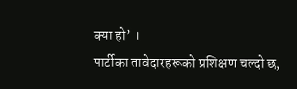क्या हो’ ।
पार्टीका तावेदारहरूको प्रशिक्षण चल्दो छ,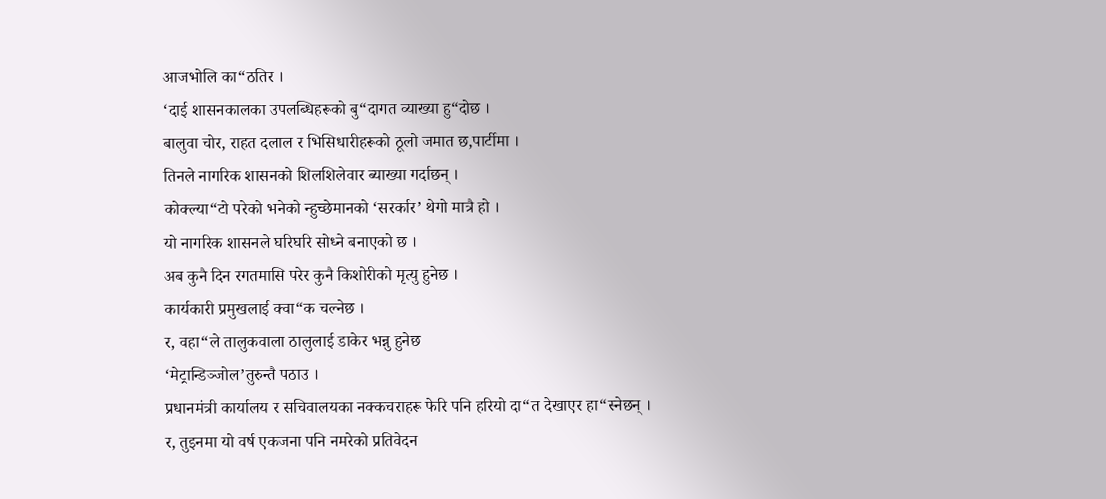आजभोलि का“ठतिर ।
‘दाई शासनकालका उपलब्धिहरूको बु“दागत व्याख्या हु“दोछ ।
बालुवा चोर, राहत दलाल र भिसिधारीहरूको ठूलो जमात छ,पार्टीमा ।
तिनले नागरिक शासनको शिलशिलेवार ब्याख्या गर्दाछन् ।
कोक्ल्या“टो परेको भनेको न्हुच्छेमानको ‘सरर्कार’ थेगो मात्रै हो ।
यो नागरिक शासनले घरिघरि सोध्ने बनाएको छ ।
अब कुनै दिन रगतमासि परेर कुनै किशोरीको मृत्यु हुनेछ ।
कार्यकारी प्रमुखलाई क्वा“क चल्नेछ ।
र, वहा“ले तालुकवाला ठालुलाई डाकेर भन्नु हुनेछ
‘मेट्रान्डिञ्जोल’तुरुन्तै पठाउ ।
प्रधानमंत्री कार्यालय र सचिवालयका नक्कचराहरू फेरि पनि हरियो दा“त देखाएर हा“स्नेछन् ।
र, तुइनमा यो वर्ष एकजना पनि नमरेको प्रतिवेदन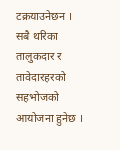टक्रयाउनेछन ।
सबै थरिका तालुकदार र तावेदारहरको सहभोजको आयोजना हुनेछ ।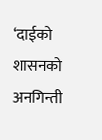‘दाईको शासनको अनगिन्ती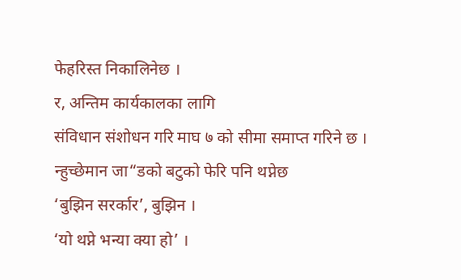फेहरिस्त निकालिनेछ ।
र, अन्तिम कार्यकालका लागि
संविधान संशोधन गरि माघ ७ को सीमा समाप्त गरिने छ ।
न्हुच्छेमान जा“डको बटुको फेरि पनि थप्नेछ
‘बुझिन सरर्कार’, बुझिन ।
‘यो थप्ने भन्या क्या हो’ ।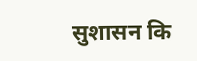सुशासन कि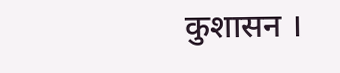कुशासन ।